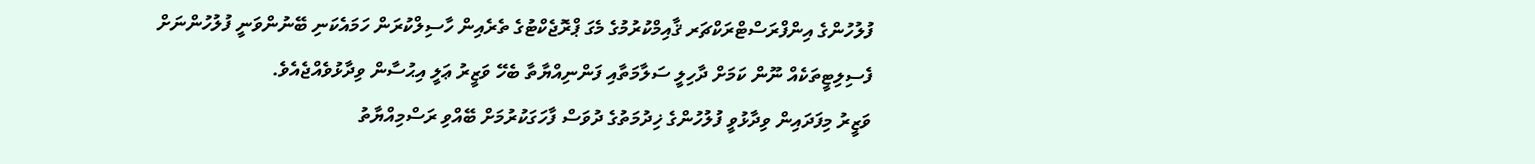ފުލުހުންގެ އިންފްރަސްޓްރަކްޗަރ ޤާއިމްކުރުމުގެ މެގަ ޕްރޮޖެކްޓުގެ ތެރެއިން ހާސިލްކުރަން ހަމައެކަނި ބޭނުންވަނީ ފުލުހުންނަށް ފެސިލިޓީތަކެއް ނޫން ކަމަށް ދާހިލީ ސަލާމަތާއި ފަންނިއްޔާތާ ބެހޭ ވަޒީރު ޢަލީ އިޙުސާން ވިދާޅުވެއްޖެއެވެ.
ވަޒީރު މިފަދައިން ވިދާޅުވީ ފުލުހުންގެ ޚިދުމަތުގެ ދުވަސް ފާހަގަކުރުމަށް ބޭއްވި ރަސްމިއްޔާތު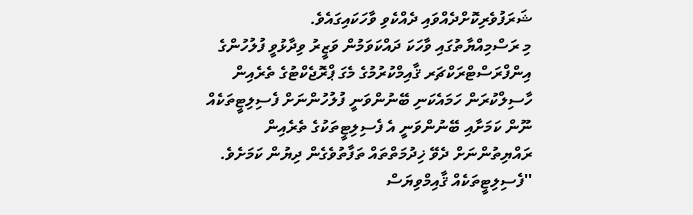ޝަރަފުވެރިކޮށްދެއްވައި ދެއްކެވި ވާހަކައިގައެވެ.
މި ރަސްމިއްޔާތުގައި ވާހަކަ ދައްކަވަމުން ވަޒީރު ވިދާޅުވީ ފުލުހުންގެ އިންފްރަސްޓްރަކްޗަރ ޤާއިމްކުރުމުގެ މެގަ ޕްރޮޖެކްޓުގެ ތެރެއިން ހާސިލްކުރަން ހަމައެކަނި ބޭނުންވަނީ ފުލުހުންނަށް ފެސިލިޓީތަކެއް ނޫން ކަމަށާއި ބޭނުންވަނީ އެ ފެސިލިޓީތަކުގެ ތެރެއިން ރައްޔިތުންނަށް ދެވޭ ޚިދުމަތްތައް ތަފާތުވެގެން ދިޔުން ކަމަށެވެ.
''ފެސިލިޓީތަކެއް ޤާއިމްވިޔަސް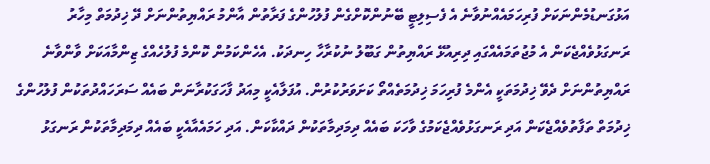އަޅުގަނޑުމެންނަކަށް ފުރިހަމައެއްނުވާނެ އެ ފެސިލިޓީ ބޭނުންކޮށްގެން ފުލުހުންގެ ފަރާތުން އާންމު ރައްޔިތުންނަށް ދޭ ޚިދުމަތް މިހާރު ރަނގަޅުވެއްޖެކަން އެ މުޖުތަމައެއްގައި ދިރިއުޅޭ ރައްޔިތުން ގަބޫލު ނުކުރާހާ ހިނދަކު. އެހެންކަމުން ކޮންމެ ފުލުހެއްގެ ޒިންމާއަކަށް ވާންވާނެ ރައްޔިތުންނަށް ދެވޭ ޚިދުމަތަކީ އެންމެ ފުރިހަމަ ޚިދުމަތެއްތޯ ކަށަވަރުކުރުން. އުފަލާއެކީ މިއަދު ފާހަގަކުރާނަން ބައެއް ސަރަހައްދުތަކުން ފުލުހުންގެ ޚިދުމަތް ތަފާތުވެއްޖެކަން އަދި ރަނގަޅުވެއްޖެކަމުގެ ވާހަކަ ބައެއް ދިމަދިމާތަކުން ދައްކާކަން. އަދި ހަމައެއާއެކީ ބައެއް ދިމަދިމާތަކުން ރަނގަޅު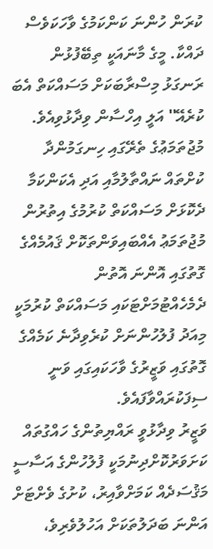ކުރަން ހުންނަ ކަންކަމުގެ ވާހަކަވެސް ދައްކާ. މީގެ މާނައަކީ ތިބޭފުޅުން ރަނގަޅު މިސްރާބަކަށް މަސައްކަތް އެބަ ކުރެއޭ'' އަލީ އިހްސާން ވިދާޅުވިއެވެ.
މުޖުތަމަޢުގެ ތެރޭގައި ހިނގަމުންދާ ކުށްތައް ނައްތާލުމާއި އަދި އެކަންކަމާ ދެކޮޅަށް މަސައްކަތް ކުރުމުގެ އިތުރުން މުޖުތަމަޢު އެއްބައިވަންތަކޮށް ޤައުމެއްގެ ގޮތުގައި އޮންނަ އޮތުން ދެމެހެއްޓުމަށްޓަކައި މަސައްކަތް ކުރުމަކީ މިއަދު ފުލުހުންނަށް ކުރެވިދާނެ ކަމެއްގެ ގޮތުގައި ވަޒީރުގެ ވާހަކައިގައި ވަނީ ސިފަކުރައްވާފައެވެ.
ވަޒީރު ވިދާޅުވީ ރައްޔިތުންގެ ހައްގުތައް ކަށަވަރުކޮށްދިނުމަކީ ފުލުހުންގެ އަސާސީ މަޤުސަދެއް ކަމަށްވާއިރު، ކުށުގެ ވެށްޓަށް އަންނަ ބަދަލުތަކަށް އަހުލުވެރިވެ،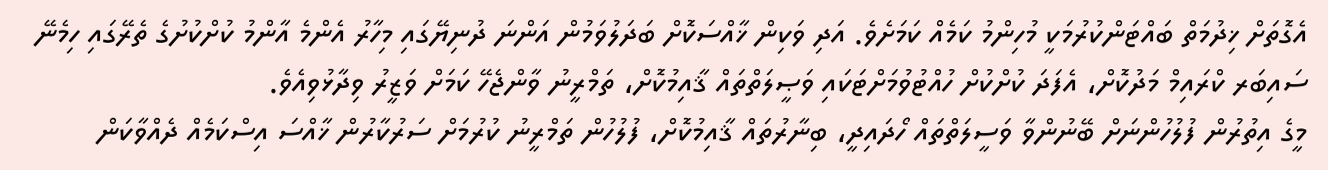އެގޮތަށް ޚިދުމަތް ބައްޓަންކުރުމަކީ މުހިންމު ކަމެއް ކަމަށެވެ. އަދި ވަކިން ޚާއްސަކޮށް ބަދަލުވަމުން އަންނަ ދުނިޔޭގައި މިހާރު އެންމެ އާންމު ކުށްކުށުގެ ތެރޭގައި ހިމެނޭ ސައިބަރ ކްރައިމް މަދުކޮށް، އެފަދަ ކުށްކުށް ހުއްޓުވުމަށްޓަކައި ވަޞީލަތްތައް ޤާއިމުކޮށް، ތަމްރީނު ވާންޖެހޭ ކަމަށް ވަޒީރު ވިދާޅުވިއެވެ.
މީގެ އިތުރުން ފުލުހުންނަށް ބޭނުންވާ ވަސީލަތްތައް ހޯދައިދީ، ބިނާރުތައް ޤާއިމުކޮށް، ފުލުހުން ތަމްރީނު ކުރުމަށް ސަރުކާރުން ޚާއްސަ އިސްކަމެއް ދެއްވާކަން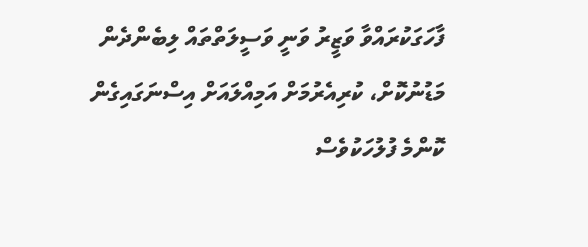ފާހަގަކުރައްވާ ވަޒީރު ވަނީ ވަސީލަތްތައް ލިބެންދެން މަޑުނުކޮށް، ކުރިއެރުމަށް އަމިއްލައަށް އިސްނަގައިގެން ކޮންމެ ފުލުހަކުވެސް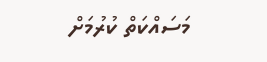މަސައްކަތް ކުރުމަށް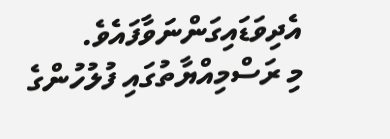އެދިވަޑައިގަންނަވާފައެވެ.
މި ރަސްމިއްޔާތުގައި ފުލުހުންގެ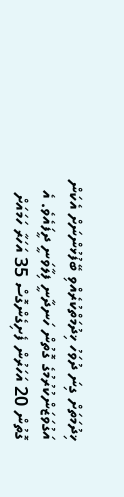ޚިދުމަތަށް ގިނަ ދުވަހު ޚިދުމަތްކުރެއްވި ބޭފުޅުންނަށް އެކަން އަގުވަޒަންކުރުމުގެ ގޮތުން ހަނދާނީ ފިލާވަނީ ދީފައެވެ. އެ ގޮތުން 20 އަހަރުން ފެށިގެންގޮސް 35 އަހަރާ ހަމައަށް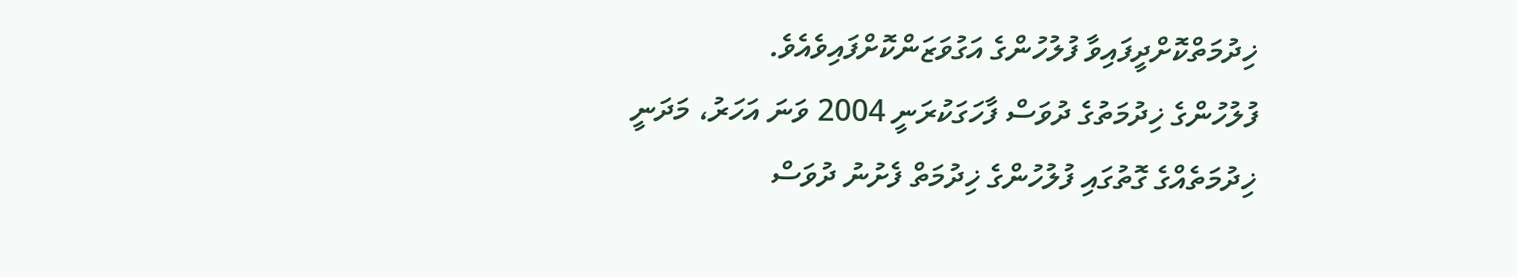ޚިދުމަތްކޮށްދީފައިވާ ފުލުހުންގެ އަގުވަޒަންކޮށްފައިވެއެވެ.
ފުލުހުންގެ ޚިދުމަތުގެ ދުވަސް ފާހަގަކުރަނީ 2004 ވަނަ އަހަރު، މަދަނީ ޚިދުމަތެއްގެ ގޮތުގައި ފުލުހުންގެ ޚިދުމަތް ފެށުނު ދުވަސް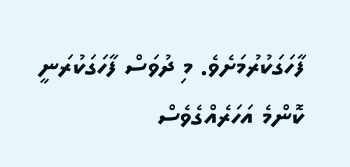ފާހަގަކުރުމަށެވެ. މި ދުވަސް ފާހަގަކުރަނީ ކޮންމެ އަހަރެއްގެވެސް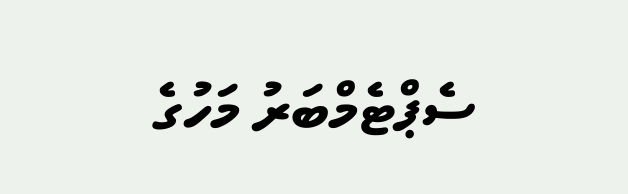ސެޕްޓެމްބަރު މަހުގެ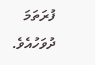ފުރަތަމަ ދުވަހުއެވެ.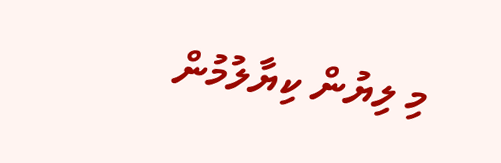މި ލިޔުން ކިޔާލުމުން